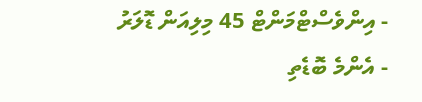- އިންވެސްޓްމަންޓް 45 މިލިއަން ޑޮލަރު
- އެންމެ ބޮޑެތި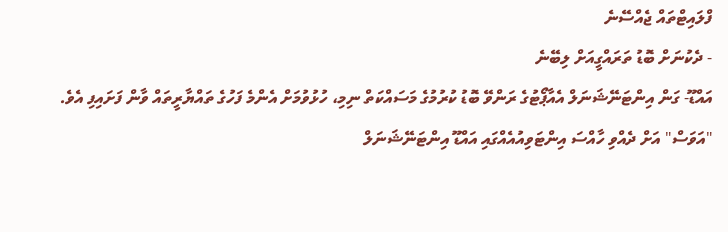ފްލައިޓްތައް ޖެއްސޭނެ
- ދެކުނަށް ބޮޑު ތަރައްގީއަށް ލިބޭނެ
އައްޑޫ- ގަން އިންޓަނޭޝަނަލް އެއާޕޯޓުގެ ރަންވޭ ބޮޑު ކުރުމުގެ މަސައްކަތް ނިމި، ހުޅުވުމަށް އެންމެ ފަހުގެ ތައްޔާރީތައް ވާން ފަށައިފި އެވެ.
"އަވަސް" އަށް ދެއްވި ހާއްސަ އިންޓަވިއުއެއްގައި އައްޑޫ އިންޓަނޭޝަނަލް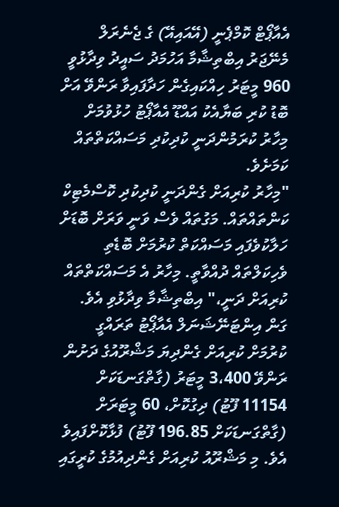އެއާޕޯޓް ކޮމްޕެނީ (އޭއައިއޭ) ގެ ޖެނެރަލް މެނޭޖަރު އިބްތިޝާމާ އަހުމަދު ސައީދު ވިދާޅުވީ 960 މީޓަރު ހިއްކައިގެން ހަދާފައިވާ ރަންވޭ އަށް ބޮޑު ކުރި ބަޔާއެކު އައްޑޫ އެއާޕޯޓު ހުޅުވުމަށް މިހާރު ކުރަމުންދަނީ ކުދިކުދި މަސައްކަތްތައް ކަމަށެވެ.
"މިހާރު ކުރިއަށް ގެންދަނީ ކުދިކުދި ކޮސްމެޓިކް ކަންތައްތައް. މަގުތައް ވެސް ވަނީ ވަރަށް ބޮޑަށް ހަލާކުވެފައި މަސައްކަތް ކުރުމަށް ބޮޑެތި ވެހިކަލްތައް ދުއްވާތީ. މިހާރު އެ މަސައްކަތްތައް ކުރިއަށް ދަނީ،" އިބްތިޝާމާ ވިދާޅުވި އެވެ.
ގަން އިންޓަނޭޝަނަލް އެއާޕޯޓު ތަރައްގީ ކުރުމަށް ކުރިއަށް ގެންދިޔަ މަޝްރޫއުގެ ދަށުން ރަންވޭ 3،400 މީޓަރު (ގާތްގަނޑަކަށް 11154 ފޫޓު) ދިގުކޮށް، 60 މީޓަރަށް (ގާތްގަނޑަކަށް 196.85 ފޫޓު) ފުޅާކޮށްފައިވެ އެވެ. މި މަޝްރޫއު ކުރިއަށް ގެންދިއުމުގެ ކުރީގައި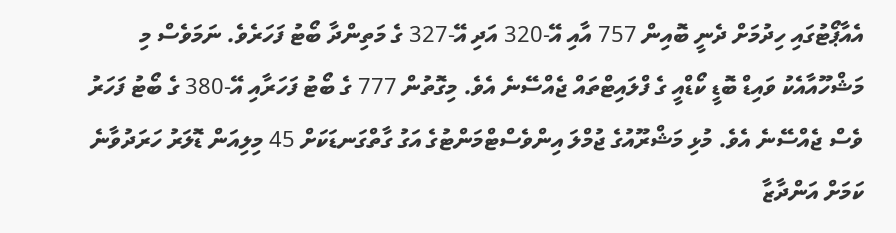އެއާޕޯޓުގައި ހިދުމަށް ދެނީ ބޮއިން 757 އާއި އޭ-320 އަދި އޭ-327 ގެ މަތިންދާ ބޯޓު ފަހަރެވެ. ނަމަވެސް މި މަޝްހޫއާއެކު ވައިޑް ބޮޑީ ކޯޑްއީ ގެ ފްލައިޓްތައް ޖެއްސޭނެ އެވެ. މިގޮތުން 777 ގެ ބޯޓު ފަހަރާއި އޭ-380 ގެ ބޯޓު ފަހަރު ވެސް ޖެއްސޭނެ އެވެ. މުޅި މަޝްރޫއުގެ ޖުމްލަ އިންވެސްޓްމަންޓުގެ އަގު ގާތްގަނޑަކަށް 45 މިލިއަން ޑޮލަރު ހަރަދުވާނެ ކަމަށް އަންދާޒާ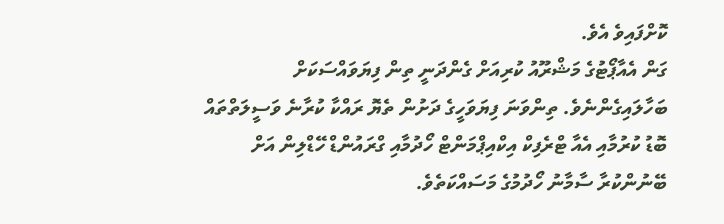ކޮށްފައިވެ އެވެ.
ގަން އެއާޕޯޓުގެ މަޝްރޫއު ކުރިއަށް ގެންދަނީ ތިން ފިޔަވައްސަކަށް ބަހާލައިގެންނެވެ. ތިންވަނަ ފިޔަވަހީގެ ދަށުން ތެޔޮ ރައްކާ ކުރާނެ ވަސީލަތްތައް ބޮޑު ކުރުމާއި އެއާ ޓްރެފިކް އިކްއިޕްމަންޓް ހޯދުމާއި ގްރައުންޑް ހޭޑްލިން އަށް ބޭނުންކުރާ ސާމާނު ހޯދުމުގެ މަސައްކަތެވެ.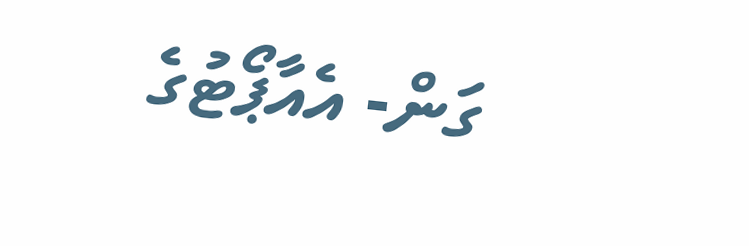ގަން- އެއާޕޯޓުގެ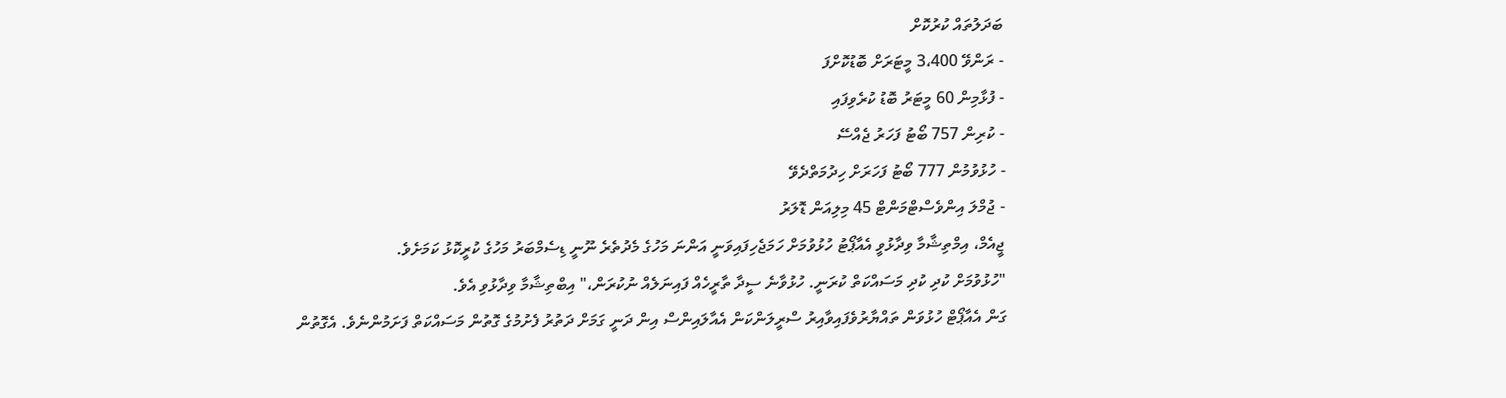ބަދަލުތައް ކުރުކޮށް
- ރަންވޭ 3،400 މީޓަރަށް ބޮޑުކޮށްފަ
- ފުޅާމިން 60 މީޓަރު ބޮޑު ކުރެވިފައި
- ކުރިން 757 ބޯޓު ފަހަރު ޖެއްސޭ
- ހުޅުވުމުން 777 ބޯޓު ފަހަރަށް ހިދުމަތްދެވޭ
- ޖުމްލަ އިންވެސްޓްމަންޓް 45 މިލިއަން ޑޮލަރު
ޖީއެމް، އިމްތިޝާމާ ވިދާޅުވީ އެއާޕޯޓު ހުޅުވުމަށް ހަމަޖެހިފައިވަނީ އަންނަ މަހުގެ މެދުތެރެ ނޫނީ ޑިސެމްބަރު މަހުގެ ކުރީކޮޅު ކަމަށެވެ.
"ހުޅުވުމަށް ކުދި ކުދި މަސައްކަތް ކުރަނީ. ހުޅުވާނެ ސީދާ ތާރީހެއް ފައިނަލެއް ނުކުރަން،" އިބްތިޝާމާ ވިދާޅުވި އެވެ.
ގަން އެއާޕޯޓް ހުޅުވަން ތައްޔާރުވެފައިވާއިރު ސްރީލަންކަން އެއާލައިންސް އިން ދަނީ ގަމަށް ދަތުރު ފެށުމުގެ ގޮތުން މަސައްކަތް ފަށަމުންނެވެ. އެގޮތުން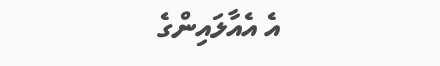އެ އެއާލައިންގެ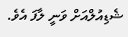ޝެޑިއުލްއަށް ވަނީ ލާފަ އެވެ.